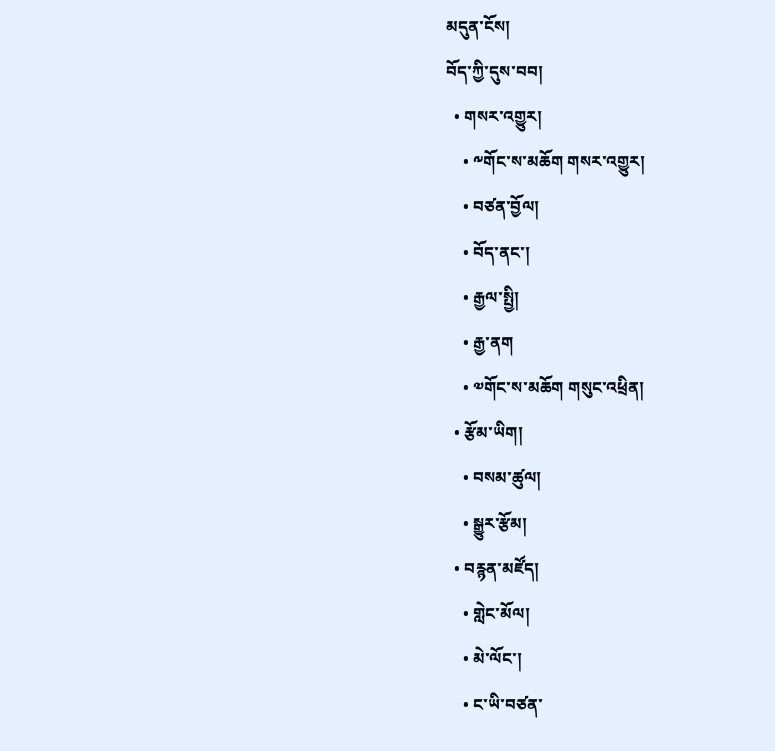མདུན་ངོས།
བོད་ཀྱི་དུས་བབ།
  • གསར་འགྱུར།
    • ༸གོང་ས་མཆོག གསར་འགྱུར།
    • བཙན་བྱོལ།
    • བོད་ནང་།
    • རྒྱལ་སྤྱི།
    • རྒྱ་ནག
    • ༧གོང་ས་མཆོག གསུང་འཕྲིན།
  • རྩོམ་ཡིག།
    • བསམ་ཚུལ།
    • སྒྱུར་རྩོམ།
  • བརྙན་མཛོད།
    • གླེང་མོལ།
    • མེ་ལོང་།
    • ང་ཡི་བཙན་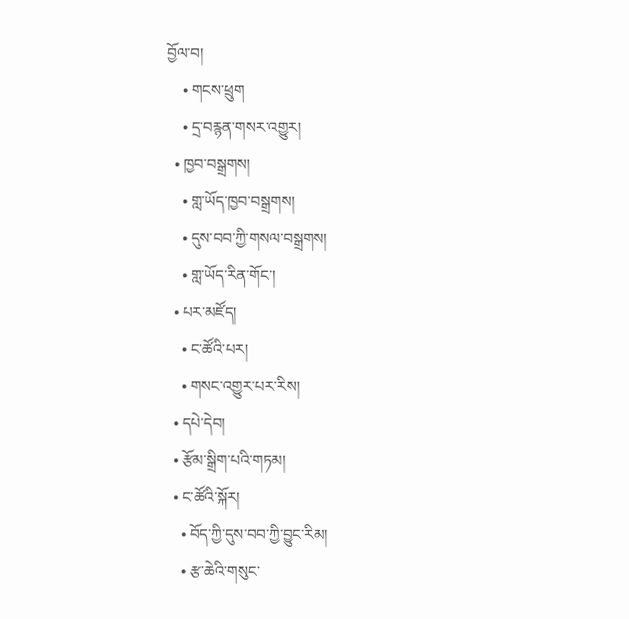བྱོལ་བ།
    • གངས་ཕྲུག
    • དྲ་བརྙན་གསར་འགྱུར།
  • ཁྱབ་བསྒྲགས།
    • གླ་ཡོད་ཁྱབ་བསྒྲགས།
    • དུས་བབ་ཀྱི་གསལ་བསྒྲགས།
    • གླ་ཡོད་རིན་གོང་།
  • པར་མཛོད།
    • ང་ཚོའི་པར།
    • གསང་འགྱུར་པར་རིས།
  • དཔེ་དེབ།
  • རྩོམ་སྒྲིག་པའི་གཏམ།
  • ང་ཚོའི་སྐོར།
    • བོད་ཀྱི་དུས་བབ་ཀྱི་བྱུང་རིམ།
    • རྩ་ཆེའི་གསུང་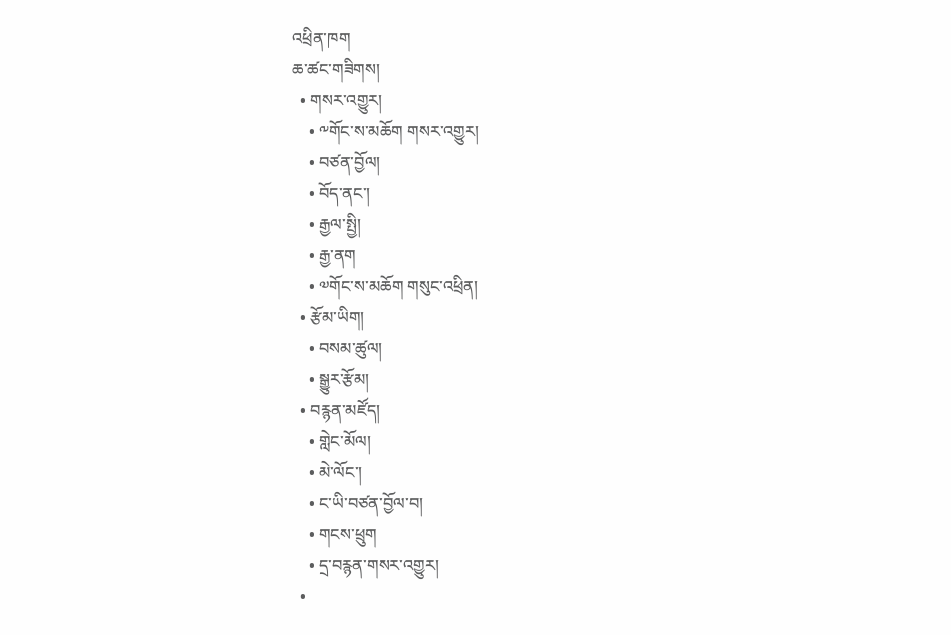འཕྲིན་ཁག
ཆ་ཚང་གཟིགས།
  • གསར་འགྱུར།
    • ༸གོང་ས་མཆོག གསར་འགྱུར།
    • བཙན་བྱོལ།
    • བོད་ནང་།
    • རྒྱལ་སྤྱི།
    • རྒྱ་ནག
    • ༧གོང་ས་མཆོག གསུང་འཕྲིན།
  • རྩོམ་ཡིག།
    • བསམ་ཚུལ།
    • སྒྱུར་རྩོམ།
  • བརྙན་མཛོད།
    • གླེང་མོལ།
    • མེ་ལོང་།
    • ང་ཡི་བཙན་བྱོལ་བ།
    • གངས་ཕྲུག
    • དྲ་བརྙན་གསར་འགྱུར།
  •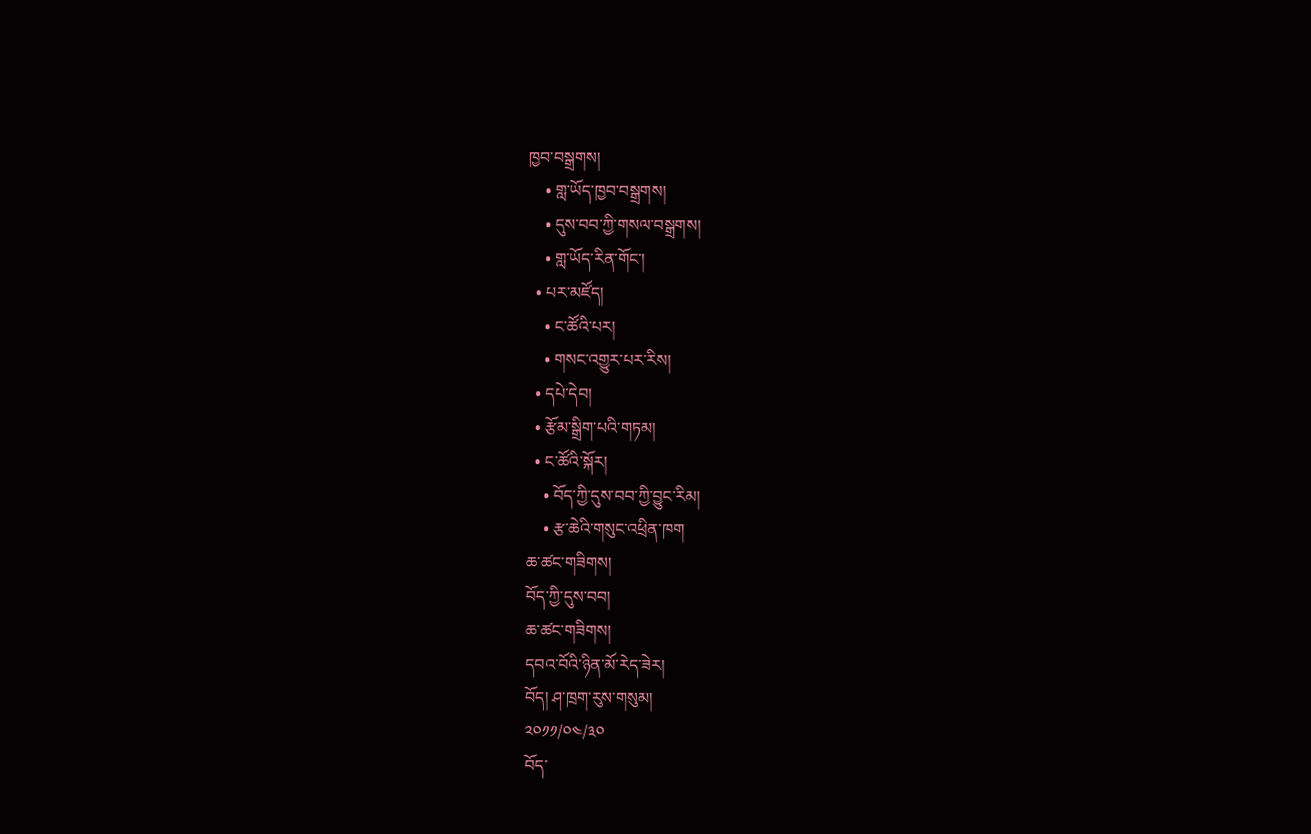ཁྱབ་བསྒྲགས།
    • གླ་ཡོད་ཁྱབ་བསྒྲགས།
    • དུས་བབ་ཀྱི་གསལ་བསྒྲགས།
    • གླ་ཡོད་རིན་གོང་།
  • པར་མཛོད།
    • ང་ཚོའི་པར།
    • གསང་འགྱུར་པར་རིས།
  • དཔེ་དེབ།
  • རྩོམ་སྒྲིག་པའི་གཏམ།
  • ང་ཚོའི་སྐོར།
    • བོད་ཀྱི་དུས་བབ་ཀྱི་བྱུང་རིམ།
    • རྩ་ཆེའི་གསུང་འཕྲིན་ཁག
ཆ་ཚང་གཟིགས།
བོད་ཀྱི་དུས་བབ།
ཆ་ཚང་གཟིགས།
དབའ་བོའི་ཉིན་མོ་རེད་ཟེར།
བོད། ཤ་ཁྲག་རུས་གསུམ།
༢༠༡༡/༠༤/༣༠
བོད་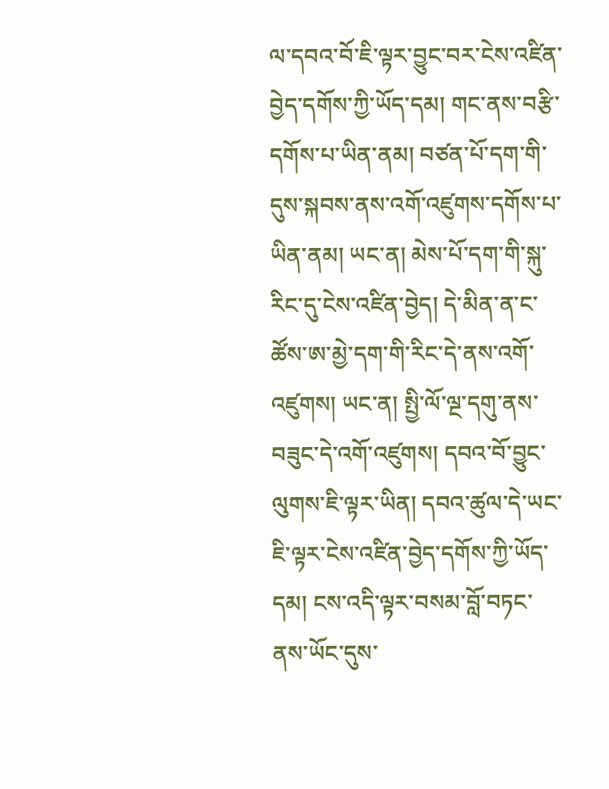ལ་དབའ་བོ་ཇི་ལྟར་བྱུང་བར་ངེས་འཛིན་བྱེད་དགོས་ཀྱི་ཡོད་དམ། གང་ནས་བརྩི་དགོས་པ་ཡིན་ནམ། བཙན་པོ་དག་གི་དུས་སྐབས་ནས་འགོ་འཛུགས་དགོས་པ་ཡིན་ནམ། ཡང་ན། མེས་པོ་དག་གི་སྐུ་རིང་དུ་ངེས་འཛིན་བྱེད། དེ་མིན་ན་ང་ཚོས་ཨ་མྱེ་དག་གི་རིང་དེ་ནས་འགོ་འཛུགས། ཡང་ན། སྤྱི་ལོ་ལྔ་དགུ་ནས་བཟུང་དེ་འགོ་འཛུགས། དབའ་བོ་བྱུང་ལུགས་ཇི་ལྟར་ཡིན། དབའ་ཚུལ་དེ་ཡང་ཇི་ལྟར་ངེས་འཛིན་བྱེད་དགོས་ཀྱི་ཡོད་དམ། ངས་འདི་ལྟར་བསམ་བློ་བཏང་ནས་ཡོང་དུས་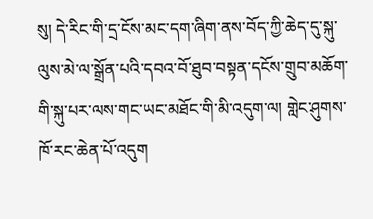སུ། དེ་རིང་གི་དྲ་ངོས་མང་དག་ཞིག་ནས་བོད་ཀྱི་ཆེད་དུ་སྐུ་ལུས་མེ་ལ་སྒྲོན་པའི་དབའ་བོ་ཐུབ་བསྟན་དངོས་གྲུབ་མཆོག་གི་སྐུ་པར་ལས་གང་ཡང་མཐོང་གི་མི་འདུག་ལ། གླེང་ཤུགས་ཁོ་རང་ཆེན་པོ་འདུག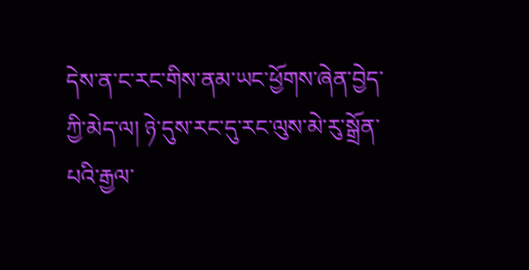དེས་ན་ང་རང་གིས་ནམ་ཡང་ཕྱོགས་ཞེན་བྱེད་ཀྱི་མེད་ལ། ཉེ་དུས་རང་དུ་རང་ལུས་མེ་རུ་སྒྲོན་པའི་རྒྱལ་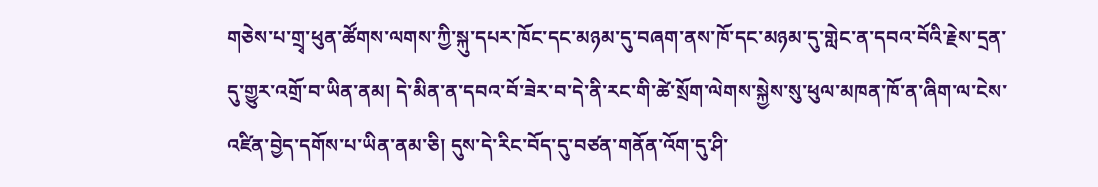གཅེས་པ་གྲྭ་ཕུན་ཚོགས་ལགས་ཀྱི་སྐུ་དཔར་ཁོང་དང་མཉམ་དུ་བཞག་ནས་ཁོ་དང་མཉམ་དུ་གླེང་ན་དབའ་བོའི་རྗེས་དྲན་དུ་གྱུར་འགྲོ་བ་ཡིན་ནམ། དེ་མིན་ན་དབའ་བོ་ཟེར་བ་དེ་ནི་རང་གི་ཚེ་སྲོག་ལེགས་སྐྱེས་སུ་ཕུལ་མཁན་ཁོ་ན་ཞིག་ལ་ངེས་འཛིན་བྱེད་དགོས་པ་ཡིན་ནམ་ཅི། དུས་དེ་རིང་བོད་དུ་བཙན་གནོན་འོག་དུ་ཤི་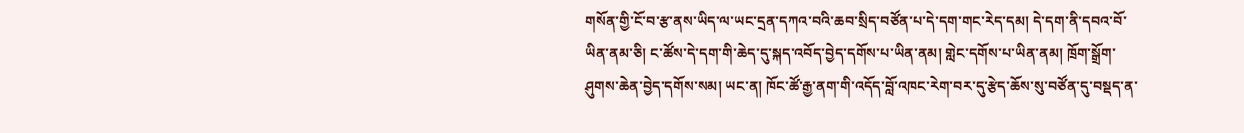གསོན་གྱི་ངོ་བ་རྩ་ནས་ཡིད་ལ་ཡང་དྲན་དཀའ་བའི་ཆབ་སྲིད་བཙོན་པ་དེ་དག་གང་རེད་དམ། དེ་དག་ནི་དབའ་བོ་ཡིན་ནམ་ཅི། ང་ཚོས་དེ་དག་གི་ཆེད་དུ་སྐད་འབོད་བྱེད་དགོས་པ་ཡིན་ནམ། གླེང་དགོས་པ་ཡིན་ནམ། ཁྲོག་སྒྲོག་ཤུགས་ཆེན་བྱེད་དགོས་སམ། ཡང་ན། ཁོང་ཚོ་རྒྱ་ནག་གི་འདོད་བློ་འཁང་རེག་བར་དུ་རྩེད་ཆོས་སུ་བཙོན་དུ་བསྡད་ན་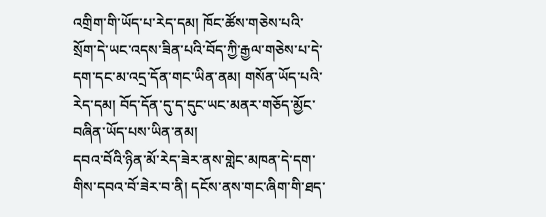འགྲིག་གི་ཡོད་པ་རེད་དམ། ཁོང་ཚོས་གཅེས་པའི་སྲོག་དེ་ཡང་འདས་ཟིན་པའི་བོད་ཀྱི་རྒྱལ་གཅེས་པ་དེ་དག་དང་མ་འདྲ་དོན་གང་ཡིན་ནམ། གསོན་ཡོད་པའི་རེད་དམ། བོད་དོན་དུ་ད་དུང་ཡང་མནར་གཅོད་མྱོང་བཞིན་ཡོད་པས་ཡིན་ནམ།
དབའ་བོའི་ཉིན་མོ་རེད་ཟེར་ནས་གླེང་མཁན་དེ་དག་གིས་དབའ་བོ་ཟེར་བ་ནི། དངོས་ནས་གང་ཞིག་གི་ཐད་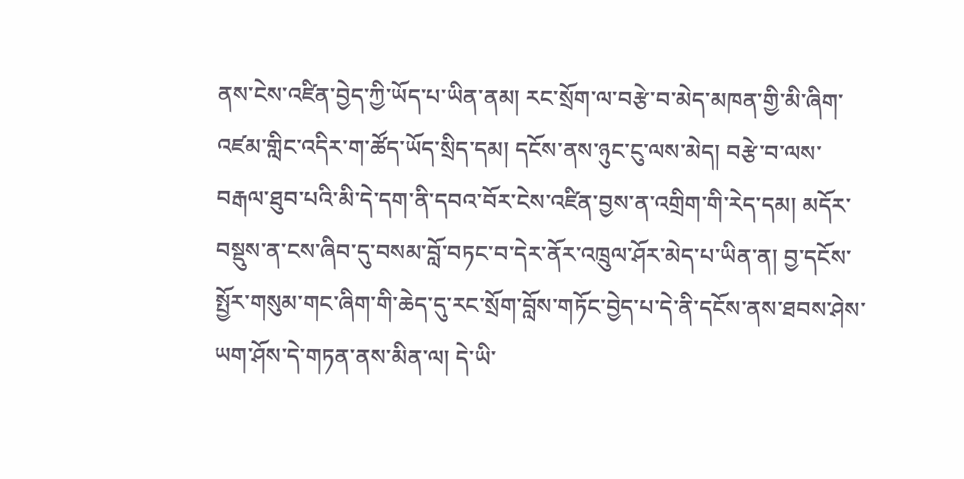ནས་ངེས་འཛིན་བྱེད་ཀྱི་ཡོད་པ་ཡིན་ནམ། རང་སྲོག་ལ་བརྩེ་བ་མེད་མཁན་གྱི་མི་ཞིག་འཛམ་གླིང་འདིར་ག་ཚོད་ཡོད་སྲིད་དམ། དངོས་ནས་ཉུང་ངུ་ལས་མེད། བརྩེ་བ་ལས་བརྒལ་ཐུབ་པའི་མི་དེ་དག་ནི་དབའ་བོར་ངེས་འཛིན་བྱས་ན་འགྲིག་གི་རེད་དམ། མདོར་བསྡུས་ན་ངས་ཞིབ་དུ་བསམ་བློ་བཏང་བ་དེར་ནོར་འཁྲུལ་ཤོར་མེད་པ་ཡིན་ན། བྱ་དངོས་སྤྱོར་གསུམ་གང་ཞིག་གི་ཆེད་དུ་རང་སྲོག་བློས་གཏོང་བྱེད་པ་དེ་ནི་དངོས་ནས་ཐབས་ཤེས་ཡག་ཤོས་དེ་གཏན་ནས་མིན་ལ། དེ་ཡི་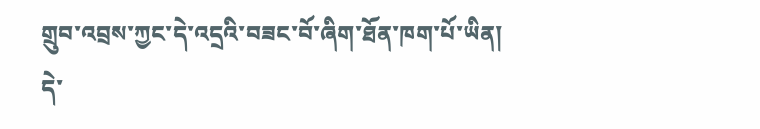གྲུབ་འབྲས་ཀྱང་དེ་འདྲའི་བཟང་བོ་ཞིག་ཐོན་ཁག་པོ་ཡིན། དེ་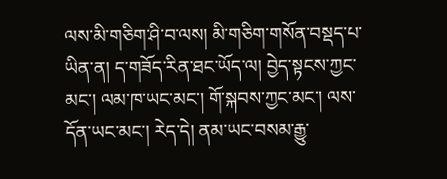ལས་མི་གཅིག་ཤི་བ་ལས། མི་གཅིག་གསོན་བསྡད་པ་ཡིན་ན། ད་གཟོད་རིན་ཐང་ཡོད་ལ། བྱེད་སྟངས་ཀྱང་མང་། ལམ་ཁ་ཡང་མང་། གོ་སྐབས་ཀྱང་མང་། ལས་དོན་ཡང་མང་། རེད་དེ། ནམ་ཡང་བསམ་རྒྱུ་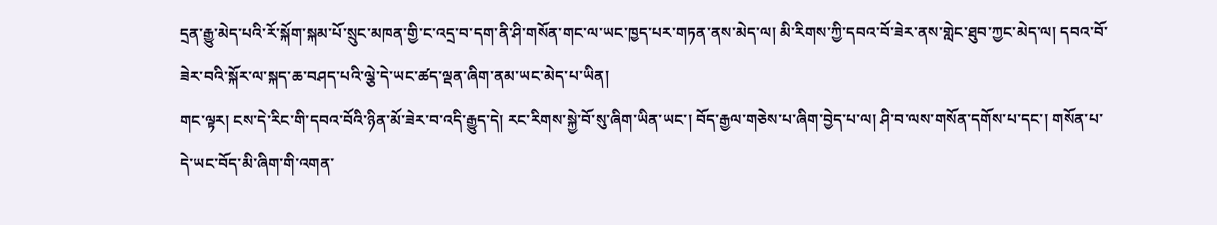དྲན་རྒྱུ་མེད་པའི་རོ་སྐོག་སྐམ་པོ་སྲུང་མཁན་གྱི་ང་འདྲ་བ་དག་ནི་ཤི་གསོན་གང་ལ་ཡང་ཁྱད་པར་གཏན་ནས་མེད་ལ། མི་རིགས་ཀྱི་དབའ་བོ་ཟེར་ནས་གླེང་ཐུབ་ཀྱང་མེད་ལ། དབའ་བོ་ཟེར་བའི་སྐོར་ལ་སྐད་ཆ་བཤད་པའི་ལྕེ་དེ་ཡང་ཚད་ལྡན་ཞིག་ནམ་ཡང་མེད་པ་ཡིན།
གང་ལྟར། ངས་དེ་རིང་གི་དབའ་བོའི་ཉིན་མོ་ཟེར་བ་འདི་རྒྱུད་དེ། རང་རིགས་སྐྱེ་བོ་སུ་ཞིག་ཡིན་ཡང་། བོད་རྒྱལ་གཅེས་པ་ཞིག་བྱེད་པ་ལ། ཤི་བ་ལས་གསོན་དགོས་པ་དང་། གསོན་པ་དེ་ཡང་བོད་མི་ཞིག་གི་འགན་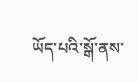ཡོད་པའི་སྒོ་ནས་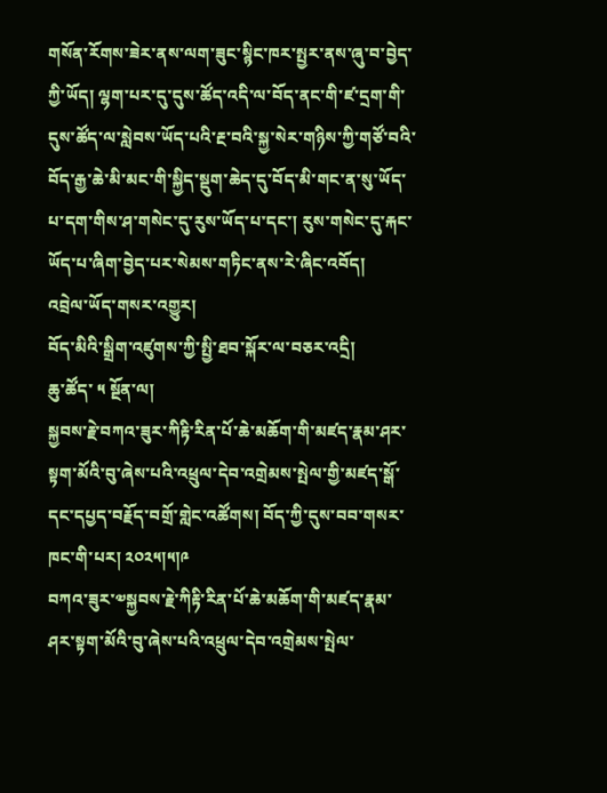གསོན་རོགས་ཟེར་ནས་ལག་ཟུང་སྙིང་ཁར་སྤྱར་ནས་ཞུ་བ་བྱེད་ཀྱི་ཡོད། ལྷག་པར་དུ་དུས་ཚོད་འདི་ལ་བོད་ནང་གི་ཛ་དྲག་གི་དུས་ཚོད་ལ་སླེབས་ཡོད་པའི་རྔ་བའི་སྐྱ་སེར་གཉིས་ཀྱི་གཙོ་བའི་བོད་རྒྱ་ཆེ་མི་མང་གི་སྐྱིད་སྡུག་ཆེད་དུ་བོད་མི་གང་ན་སུ་ཡོད་པ་དག་གིས་ཤ་གསེང་དུ་རུས་ཡོད་པ་དང་། རུས་གསེང་དུ་རྐང་ཡོད་པ་ཞིག་བྱེད་པར་སེམས་གཏིང་ནས་རེ་ཞིང་འབོད།
འབྲེལ་ཡོད་གསར་འགྱུར།
བོད་མིའི་སྒྲིག་འཛུགས་ཀྱི་སྤྱི་ཐབ་སྐོར་ལ་བཅར་འདྲི།
ཆུ་ཚོད་ ༥ སྔོན་ལ།
སྐྱབས་རྗེ་བཀའ་ཟུར་ཀིརྟི་རིན་པོ་ཆེ་མཆོག་གི་མཛད་རྣམ་ཤར་སྟག་མོའི་བུ་ཞེས་པའི་འཕྲུལ་དེབ་འགྲེམས་སྤེལ་གྱི་མཛད་སྒོ་དང་དཔྱད་བརྗོད་བགྲོ་གླེང་འཚོགས། བོད་ཀྱི་དུས་བབ་གསར་ཁང་གི་པར། ༢༠༢༥།༥།༩
བཀའ་ཟུར་༧སྐྱབས་རྗེ་ཀིརྟི་རིན་པོ་ཆེ་མཆོག་གི་མཛད་རྣམ་ཤར་སྟག་མོའི་བུ་ཞེས་པའི་འཕྲུལ་དེབ་འགྲེམས་སྤེལ་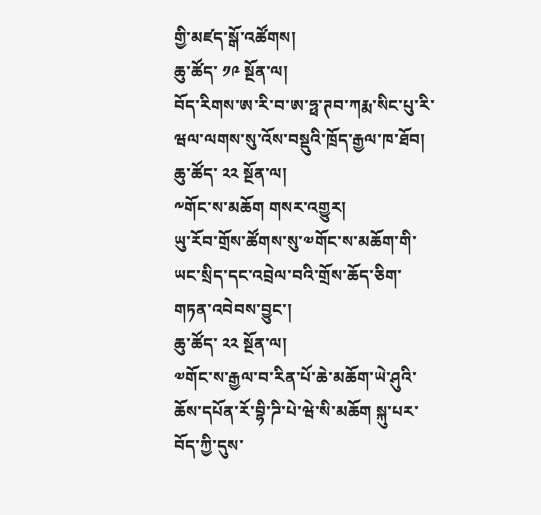གྱི་མཛད་སྒོ་འཚོགས།
ཆུ་ཚོད་ ༡༩ སྔོན་ལ།
བོད་རིགས་ཨ་རི་བ་ཨ་ཧྥ་ཊབ་ཀརྨ་སིང་པུ་རི་ཝལ་ལགས་སུ་འོས་བསྡུའི་ཁྲོད་རྒྱལ་ཁ་ཐོབ།
ཆུ་ཚོད་ ༢༢ སྔོན་ལ།
༸གོང་ས་མཆོག གསར་འགྱུར།
ཡུ་རོབ་གྲོས་ཚོགས་སུ་༧གོང་ས་མཆོག་གི་ཡང་སྲིད་དང་འབྲེལ་བའི་གྲོས་ཆོད་ཅིག་གཏན་འབེབས་བྱུང་།
ཆུ་ཚོད་ ༢༢ སྔོན་ལ།
༧གོང་ས་རྒྱལ་བ་རིན་པོ་ཆེ་མཆོག་ཡེ་ཤུའི་ཆོས་དཔོན་རོ་བྷི་ཌི་པེ་ཝེ་སི་མཆོག སྐུ་པར་བོད་ཀྱི་དུས་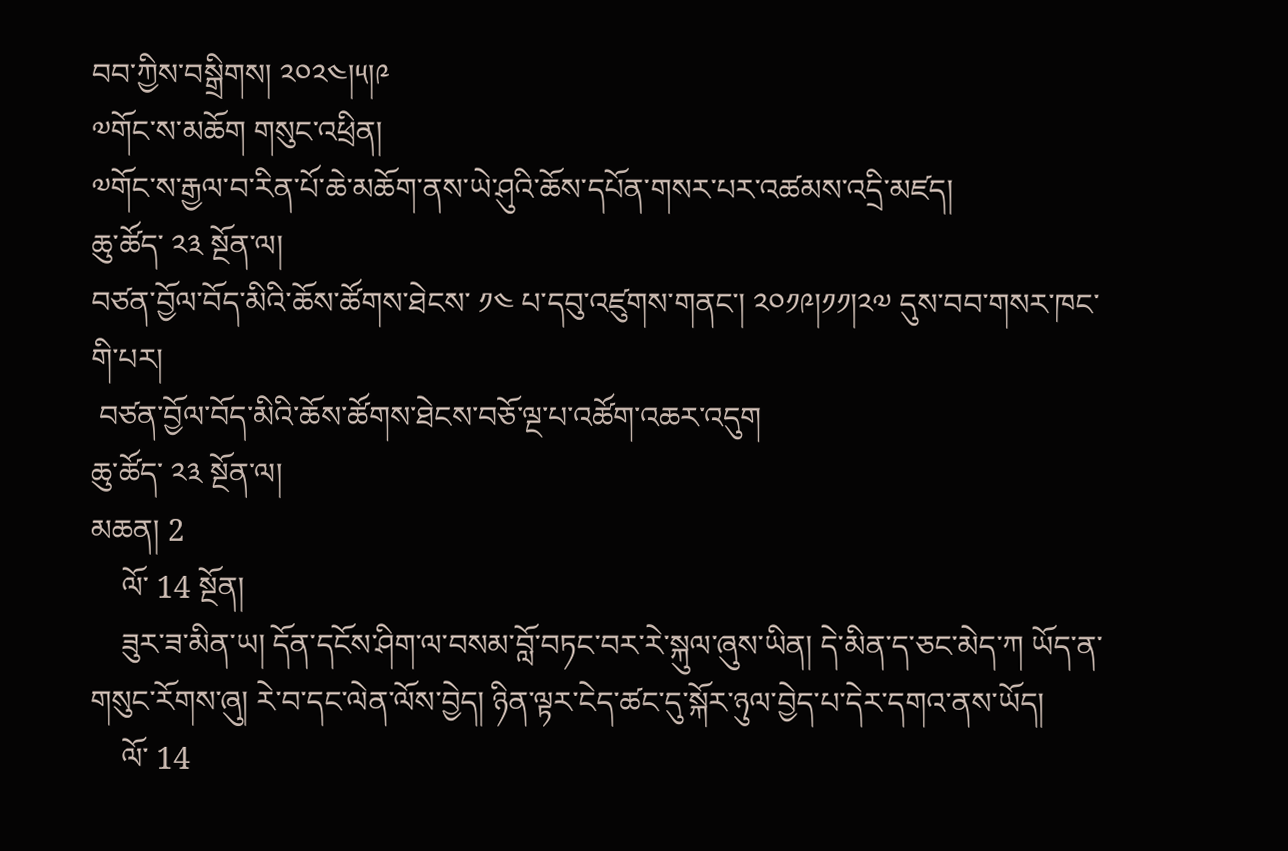བབ་ཀྱིས་བསྒྲིགས། ༢༠༢༤།༥།༩
༧གོང་ས་མཆོག གསུང་འཕྲིན།
༧གོང་ས་རྒྱལ་བ་རིན་པོ་ཆེ་མཆོག་ནས་ཡེ་ཤུའི་ཆོས་དཔོན་གསར་པར་འཚམས་འདྲི་མཛད།
ཆུ་ཚོད་ ༢༣ སྔོན་ལ།
བཙན་བྱོལ་བོད་མིའི་ཆོས་ཚོགས་ཐེངས་ ༡༤ པ་དབུ་འཛུགས་གནང་། ༢༠༡༩།༡༡།༢༧ དུས་བབ་གསར་ཁང་གི་པར།
 བཙན་བྱོལ་བོད་མིའི་ཆོས་ཚོགས་ཐེངས་བཅོ་ལྔ་པ་འཚོག་འཆར་འདུག
ཆུ་ཚོད་ ༢༣ སྔོན་ལ།
མཆན། 2
    ལོ་ 14 སྔོན།
    ཟུར་ཟ་མིན་ཡ། དོན་དངོས་ཤིག་ལ་བསམ་བློ་བཏང་བར་རེ་སྐུལ་ཞུས་ཡིན། དེ་མིན་ད་ཅང་མེད་ཀ ཡོད་ན་གསུང་རོགས་ཞུ། རེ་བ་དང་ལེན་ལོས་བྱེད། ཉིན་ལྟར་ངེད་ཚང་དུ་སྐོར་ཉུལ་བྱེད་པ་དེར་དགའ་ནས་ཡོད།
    ལོ་ 14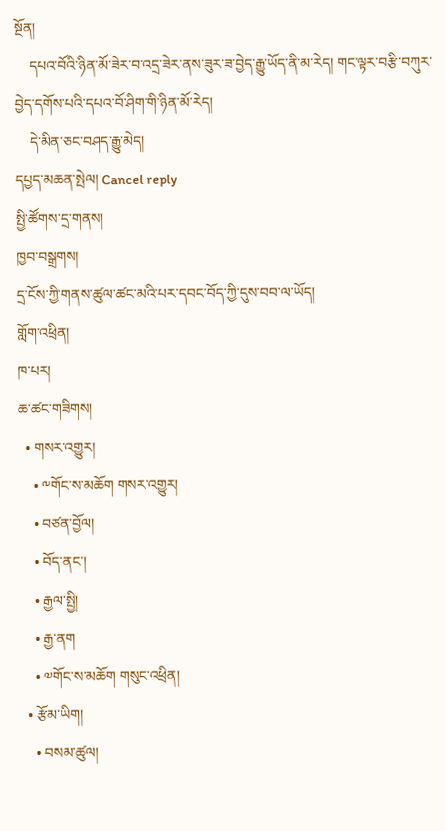སྔོན།
    དཔའ་བོའི་ཉིན་མོ་ཟེར་བ་འདྲ་ཟེར་ནས་ཟུར་ཟ་བྱེད་རྒྱུ་ཡོད་ནི་མ་རེད། གང་ལྟར་བརྩི་བཀུར་བྱེད་དགོས་པའི་དཔའ་བོ་ཤིག་གི་ཉིན་མོ་རེད།
    དེ་མིན་ཅང་བཤད་རྒྱུ་མེད།
དཔྱད་མཆན་སྤེལ། Cancel reply
སྤྱི་ཚོགས་དྲ་གནས།
ཁྱབ་བསྒྲགས།
དྲ་ངོས་ཀྱི་གནས་ཚུལ་ཚང་མའི་པར་དབང་བོད་ཀྱི་དུས་བབ་ལ་ཡོད།
གློག་འཕྲིན།
ཁ་པར།
ཆ་ཚང་གཟིགས།
  • གསར་འགྱུར།
    • ༸གོང་ས་མཆོག གསར་འགྱུར།
    • བཙན་བྱོལ།
    • བོད་ནང་།
    • རྒྱལ་སྤྱི།
    • རྒྱ་ནག
    • ༧གོང་ས་མཆོག གསུང་འཕྲིན།
  • རྩོམ་ཡིག།
    • བསམ་ཚུལ།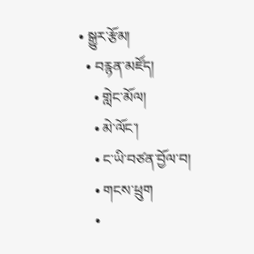• སྒྱུར་རྩོམ།
  • བརྙན་མཛོད།
    • གླེང་མོལ།
    • མེ་ལོང་།
    • ང་ཡི་བཙན་བྱོལ་བ།
    • གངས་ཕྲུག
    •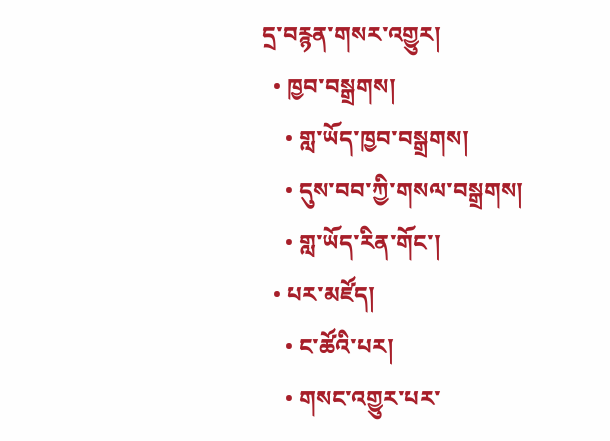དྲ་བརྙན་གསར་འགྱུར།
  • ཁྱབ་བསྒྲགས།
    • གླ་ཡོད་ཁྱབ་བསྒྲགས།
    • དུས་བབ་ཀྱི་གསལ་བསྒྲགས།
    • གླ་ཡོད་རིན་གོང་།
  • པར་མཛོད།
    • ང་ཚོའི་པར།
    • གསང་འགྱུར་པར་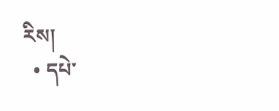རིས།
  • དཔེ་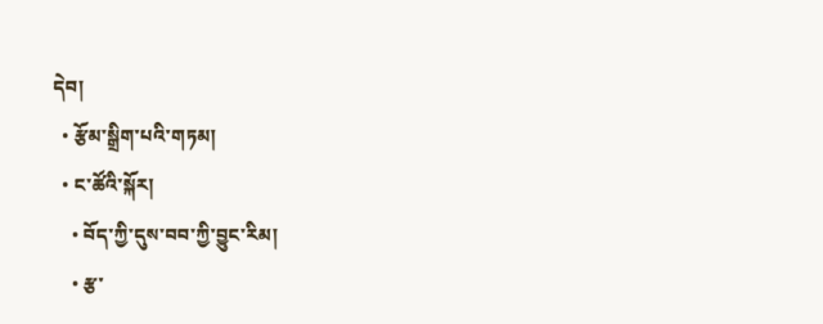དེབ།
  • རྩོམ་སྒྲིག་པའི་གཏམ།
  • ང་ཚོའི་སྐོར།
    • བོད་ཀྱི་དུས་བབ་ཀྱི་བྱུང་རིམ།
    • རྩ་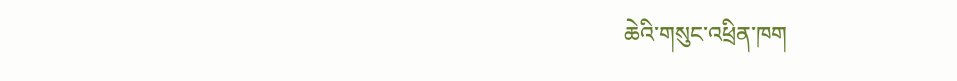ཆེའི་གསུང་འཕྲིན་ཁག